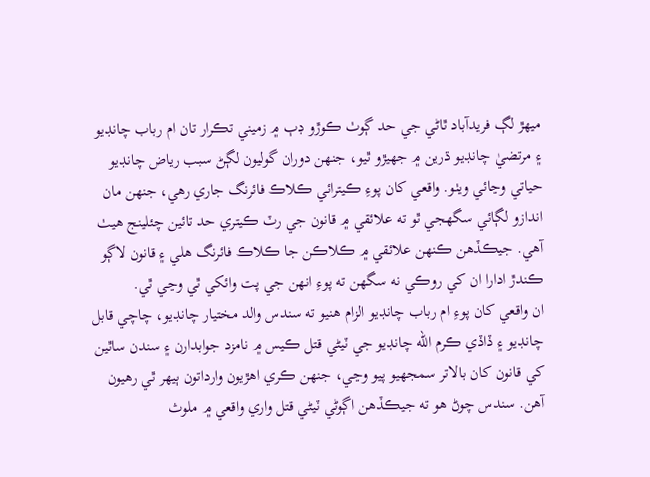ميهڙ لڳ فريدآباد ٿاڻي جي حد ڳوٺ ڪوڙو ڊٻ ۾ زميني تڪرار تان ام رباب چانڊيو ۽ مرتضيٰ چانڊيو ڌرين ۾ جهيڙو ٿيو، جنهن دوران گوليون لڳڻ سبب رياض چانڊيو حياتي وڃائي ويٺو. واقعي کان پوءِ ڪيترائي ڪلاڪ فائرنگ جاري رهي، جنهن مان اندازو لڳائي سگهجي ٿو ته علائقي ۾ قانون جي رٽ ڪيتري حد تائين چئلينج هيٺ آهي. جيڪڏهن ڪنهن علائقي ۾ ڪلاڪن جا ڪلاڪ فائرنگ هلي ۽ قانون لاڳو ڪندڙ ادارا ان کي روڪي نه سگهن ته پوءِ انهن جي پت وائکي ٿي وڃي ٿي.
ان واقعي کان پوءِ ام رباب چانڊيو الزام هنيو ته سندس والد مختيار چانڊيو، چاچي قابل چانڊيو ۽ ڏاڏي ڪرم الله چانڊيو جي ٽيڻي قتل ڪيس ۾ نامزد جوابدارن ۽ سندن ساٿين کي قانون کان بالاتر سمجهيو پيو وڃي، جنهن ڪري اهڙيون وارداتون ٻيهر ٿي رهيون آهن. سندس چوڻ هو ته جيڪڏهن اڳوڻي ٽيڻي قتل واري واقعي ۾ ملوث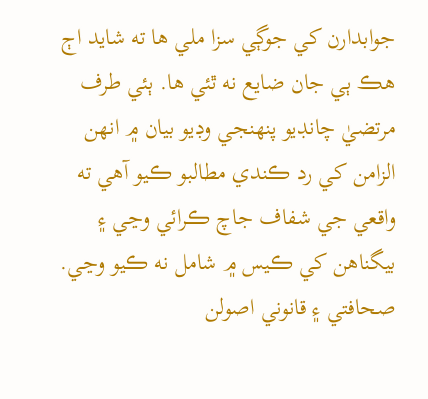جوابدارن کي جوڳي سزا ملي ها ته شايد اڄ هڪ ٻي جان ضايع نه ٿئي ها. ٻئي طرف مرتضيٰ چانڊيو پنهنجي وڊيو بيان ۾ انهن الزامن کي رد ڪندي مطالبو ڪيو آهي ته واقعي جي شفاف جاچ ڪرائي وڃي ۽ بيگناهن کي ڪيس ۾ شامل نه ڪيو وڃي. صحافتي ۽ قانوني اصولن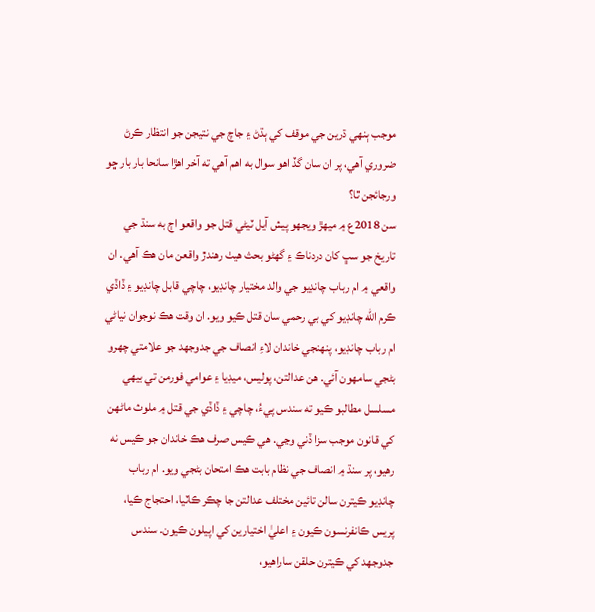موجب ٻنهي ڌرين جي موقف کي ٻڌڻ ۽ جاچ جي نتيجن جو انتظار ڪرڻ ضروري آهي، پر ان سان گڏ اهو سوال به اهم آهي ته آخر اهڙا سانحا بار بار ڇو ورجائجن ٿا؟
سن 2018ع ۾ ميهڙ ويجهو پيش آيل ٽيڻي قتل جو واقعو اڄ به سنڌ جي تاريخ جو سڀ کان دردناڪ ۽ گهڻو بحث هيٺ رهندڙ واقعن مان هڪ آهي. ان واقعي ۾ ام رباب چانڊيو جي والد مختيار چانڊيو، چاچي قابل چانڊيو ۽ ڏاڏي ڪرم الله چانڊيو کي بي رحمي سان قتل ڪيو ويو. ان وقت هڪ نوجوان نياڻي ام رباب چانڊيو، پنهنجي خاندان لاءِ انصاف جي جدوجهد جو علامتي چهرو بڻجي سامهون آئي. هن عدالتن، پوليس، ميڊيا ۽ عوامي فورمن تي بيهي مسلسل مطالبو ڪيو ته سندس پيءُ، چاچي ۽ ڏاڏي جي قتل ۾ ملوث ماڻهن کي قانون موجب سزا ڏني وڃي. هي ڪيس صرف هڪ خاندان جو ڪيس نه رهيو، پر سنڌ ۾ انصاف جي نظام بابت هڪ امتحان بڻجي ويو. ام رباب چانڊيو ڪيترن سالن تائين مختلف عدالتن جا چڪر ڪاٽيا، احتجاج ڪيا، پريس ڪانفرنسون ڪيون ۽ اعليٰ اختيارين کي اپيلون ڪيون. سندس جدوجهد کي ڪيترن حلقن ساراهيو،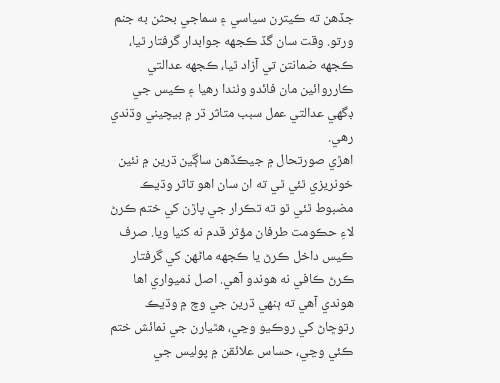جڏهن ته ڪيترن سياسي ۽ سماجي بحثن به جنم ورتو. وقت سان گڏ ڪجهه جوابدار گرفتار ٿيا، ڪجهه ضمانتن تي آزاد ٿيا، ڪجهه عدالتي ڪارروائين مان فائدو وٺندا رهيا ۽ ڪيس جي ڊگهي عدالتي عمل سبب متاثر ڌر ۾ بيچيني وڌندي رهي.
اهڙي صورتحال ۾ جيڪڏهن ساڳين ڌرين ۾ نئين خونريزي ٿئي ٿي ته ان سان اهو تاثر وڌيڪ مضبوط ٿئي ٿو ته تڪرار جي پاڙن کي ختم ڪرڻ لاءِ حڪومت طرفان مؤثر قدم نه کنيا ويا. صرف ڪيس داخل ڪرڻ يا ڪجهه ماڻهن کي گرفتار ڪرڻ ڪافي نه هوندو آهي. اصل ذميواري اها هوندي آهي ته ٻنهي ڌرين جي وچ ۾ وڌيڪ رتوڇاڻ کي روڪيو وڃي، هٿيارن جي نمائش ختم ڪئي وڃي، حساس علائقن ۾ پوليس جي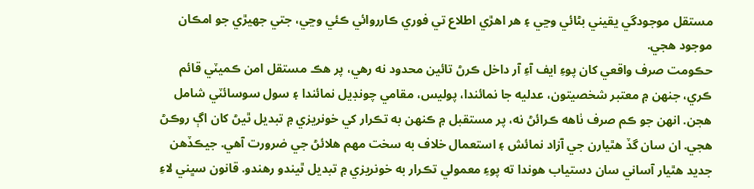مستقل موجودگي يقيني بڻائي وڃي ۽ هر اهڙي اطلاع تي فوري ڪارروائي ڪئي وڃي، جتي جهيڙي جو امڪان موجود هجي.
حڪومت صرف واقعي کان پوءِ ايف آءِ آر داخل ڪرڻ تائين محدود نه رهي، پر هڪ مستقل امن ڪميٽي قائم ڪري، جنهن ۾ معتبر شخصيتون، عدليه جا نمائندا، پوليس، مقامي چونڊيل نمائندا ۽ سول سوسائٽي شامل هجن. انهن جو ڪم صرف ٺاهه ڪرائڻ نه، پر مستقبل ۾ ڪنهن به تڪرار کي خونريزي ۾ تبديل ٿيڻ کان اڳ روڪڻ هجي. ان سان گڏ هٿيارن جي آزاد نمائش ۽ استعمال خلاف به سخت مهم هلائڻ جي ضرورت آهي. جيڪڏهن جديد هٿيار آساني سان دستياب هوندا ته پوءِ معمولي تڪرار به خونريزي ۾ تبديل ٿيندو رهندو. قانون سڀني لاءِ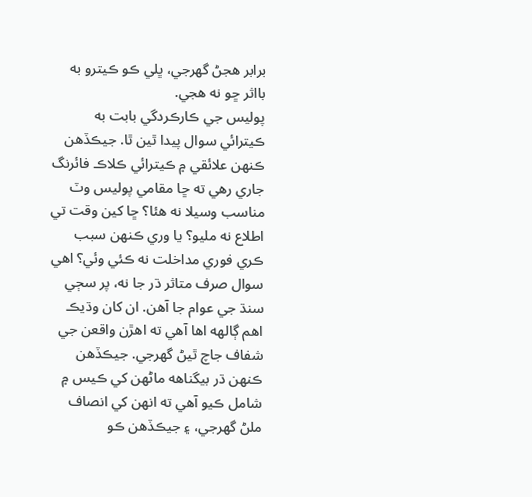برابر هجڻ گهرجي، ڀلي ڪو ڪيترو به بااثر ڇو نه هجي.
پوليس جي ڪارڪردگي بابت به ڪيترائي سوال پيدا ٿين ٿا. جيڪڏهن ڪنهن علائقي ۾ ڪيترائي ڪلاڪ فائرنگ جاري رهي ته ڇا مقامي پوليس وٽ مناسب وسيلا نه هئا؟ ڇا کين وقت تي اطلاع نه مليو؟ يا وري ڪنهن سبب ڪري فوري مداخلت نه ڪئي وئي؟ اهي سوال صرف متاثر ڌر جا نه، پر سڄي سنڌ جي عوام جا آهن. ان کان وڌيڪ اهم ڳالهه اها آهي ته اهڙن واقعن جي شفاف جاچ ٿيڻ گهرجي. جيڪڏهن ڪنهن ڌر بيگناهه ماڻهن کي ڪيس ۾ شامل ڪيو آهي ته انهن کي انصاف ملڻ گهرجي، ۽ جيڪڏهن ڪو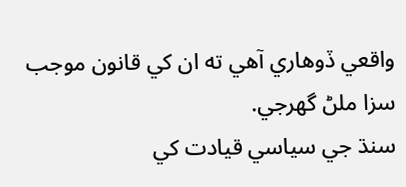واقعي ڏوهاري آهي ته ان کي قانون موجب سزا ملڻ گهرجي.
سنڌ جي سياسي قيادت کي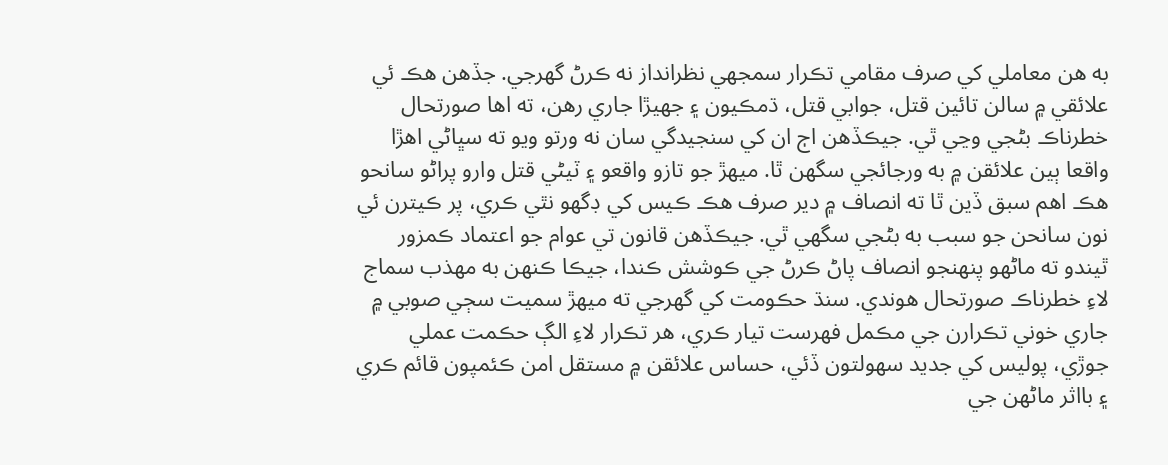به هن معاملي کي صرف مقامي تڪرار سمجهي نظرانداز نه ڪرڻ گهرجي. جڏهن هڪ ئي علائقي ۾ سالن تائين قتل، جوابي قتل، ڌمڪيون ۽ جهيڙا جاري رهن، ته اها صورتحال خطرناڪ بڻجي وڃي ٿي. جيڪڏهن اڄ ان کي سنجيدگي سان نه ورتو ويو ته سڀاڻي اهڙا واقعا ٻين علائقن ۾ به ورجائجي سگهن ٿا. ميهڙ جو تازو واقعو ۽ ٽيڻي قتل وارو پراڻو سانحو هڪ اهم سبق ڏين ٿا ته انصاف ۾ دير صرف هڪ ڪيس کي ڊگهو نٿي ڪري، پر ڪيترن ئي نون سانحن جو سبب به بڻجي سگهي ٿي. جيڪڏهن قانون تي عوام جو اعتماد ڪمزور ٿيندو ته ماڻهو پنهنجو انصاف پاڻ ڪرڻ جي ڪوشش ڪندا، جيڪا ڪنهن به مهذب سماج لاءِ خطرناڪ صورتحال هوندي. سنڌ حڪومت کي گهرجي ته ميهڙ سميت سڄي صوبي ۾ جاري خوني تڪرارن جي مڪمل فهرست تيار ڪري، هر تڪرار لاءِ الڳ حڪمت عملي جوڙي، پوليس کي جديد سهولتون ڏئي، حساس علائقن ۾ مستقل امن ڪئمپون قائم ڪري ۽ بااثر ماڻهن جي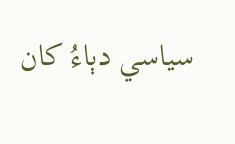سياسي دٻاءُ کان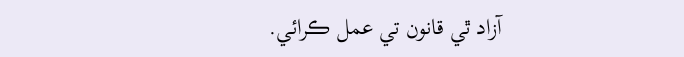آزاد ٿي قانون تي عمل ڪرائي.